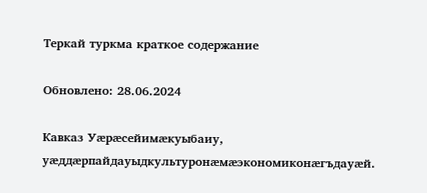Теркай туркма краткое содержание

Обновлено: 28.06.2024

Кавказ Уæрæсейимæкуыбаиу, уæддæрпайдауыдкультуронæмæэкономиконæгъдауæй.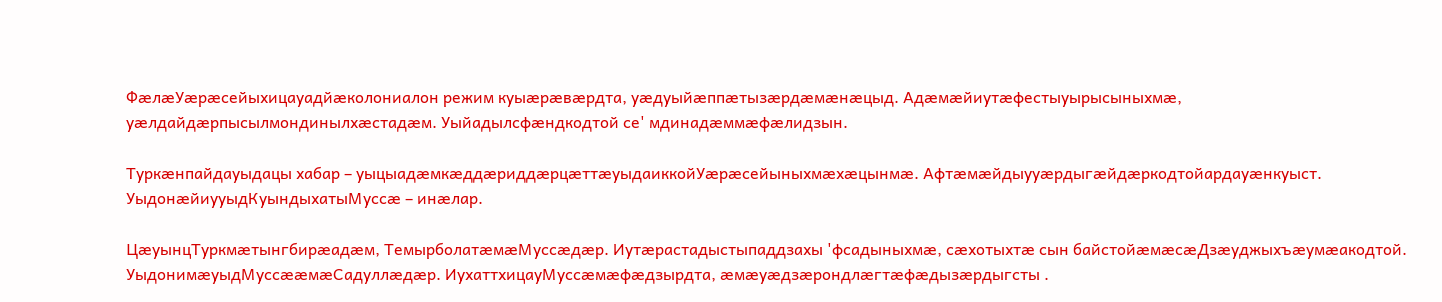ФæлæУæрæсейыхицауадйæколониалон режим куыæрæвæрдта, уæдуыйæппæтызæрдæмæнæцыд. Адæмæйиутæфестыуырысыныхмæ, уæлдайдæрпысылмондинылхæстадæм. Уыйадылсфæндкодтой се' мдинадæммæфæлидзын.

Туркæнпайдауыдацы хабар – уыцыадæмкæддæриддæрцæттæуыдаиккойУæрæсейыныхмæхæцынмæ. Афтæмæйдыууæрдыгæйдæркодтойардауæнкуыст. УыдонæйиууыдКуындыхатыМуссæ – инæлар.

ЦæуынцТуркмæтынгбирæадæм, ТемырболатæмæМуссæдæр. Иутæрастадыстыпаддзахы 'фсадыныхмæ, сæхотыхтæ сын байстойæмæсæДзæуджыхъæумæакодтой. УыдонимæуыдМуссææмæСадуллæдæр. ИухаттхицауМуссæмæфæдзырдта, æмæуæдзæрондлæгтæфæдызæрдыгсты .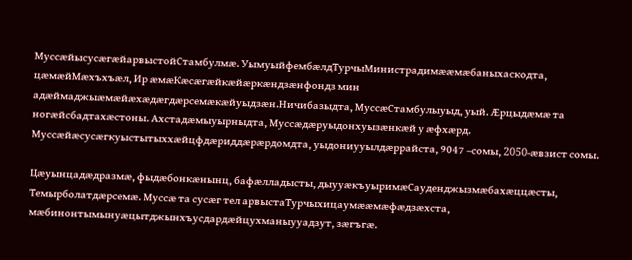МуссæйысусæгæйарвыстойСтамбулмæ. УымуыйфембæлдТурчыМинистрадимææмæбаныхаскодта, цæмæйМæхъхъæл, Ир æмæКæсæгæйкæйæркæндзæнфондз мин адæймаджыæмæйæхæдæгдæрсемæкæйуыдзæн.Ничибазыдта, МуссæСтамбулыуыд, уый. Æрцыдæмæ та ногæйсбадтахæстоны. Ахстадæмыуырныдта, Муссæдæруыдонхуызæнкæй у æфхæрд. Муссæйæсусæгкуыстытыххæйцфдæриддæрæрдомдта, уыдониууылдæррайста, 9047 –сомы, 2050-æвзист сомы.

Цæуынцадæдразмæ, фыдæбонкæнынц, бафæлладысты, дыууæкъуыримæСауденджызмæбахæццæсты, Темырболатдæрсемæ. Муссæ та сусæг тел арвыстаТурчыхицаумææмæфæдзæхста, мæбинонтымынуæцытджынхъусдардæйцухманыууадзут, зæгъгæ.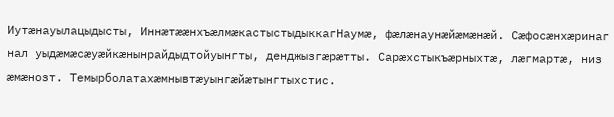Иутæнауылацыдысты, ИннæтææнхъæлмæкастыстыдыккагНаумæ, фæлæнаунæйæмæнæй. Сæфосæнхæринаг нал уыдæмæсæуæйкæнынрайдыдтойуынгты, денджызгæрæтты. Сарæхстыкъæрныхтæ, лæгмартæ, низ æмæнозт. Темырболатахæмнывтæуынгæйæтынгтыхстис.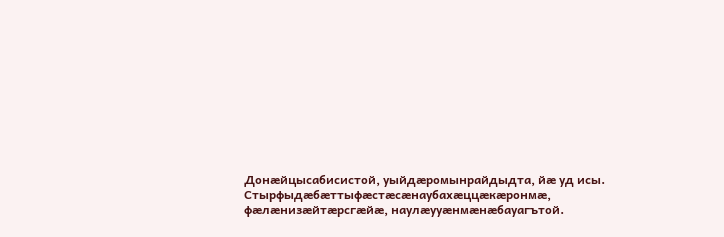Донæйцысабисистой, уыйдæромынрайдыдта, йæ уд исы. Стырфыдæбæттыфæстæсæнаубахæццæкæронмæ, фæлæнизæйтæрсгæйæ, наулæууæнмæнæбауагътой.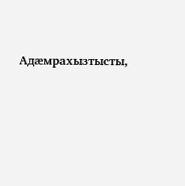Адæмрахызтысты,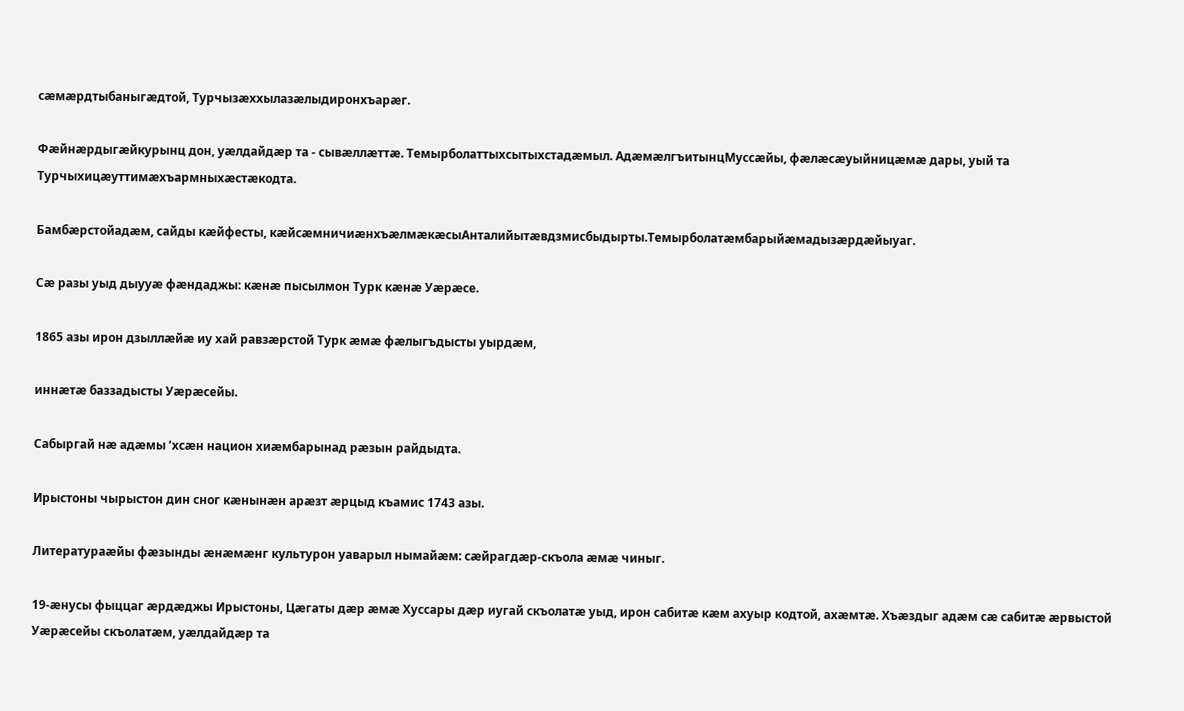сæмæрдтыбаныгæдтой, Турчызæххылазæлыдиронхъарæг.

Фæйнæрдыгæйкурынц дон, уæлдайдæр та - сывæллæттæ. Темырболаттыхсытыхстадæмыл. АдæмæлгъитынцМуссæйы, фæлæсæуыйницæмæ дары, уый та Турчыхицæуттимæхъармныхæстæкодта.

Бамбæрстойадæм, сайды кæйфесты, кæйсæмничиæнхъæлмæкæсыАнталийытæвдзмисбыдырты.Темырболатæмбарыйæмадызæрдæйыуаг.

Сӕ разы уыд дыууӕ фӕндаджы: кӕнӕ пысылмон Турк кӕнӕ Уӕрӕсе.

1865 азы ирон дзыллӕйӕ иу хай равзӕрстой Турк ӕмӕ фӕлыгъдысты уырдӕм,

иннӕтӕ баззадысты Уӕрӕсейы.

Сабыргай нӕ адӕмы ’хсӕн национ хиӕмбарынад рӕзын райдыдта.

Ирыстоны чырыстон дин сног кӕнынӕн арӕзт ӕрцыд къамис 1743 азы.

Литературaӕйы фӕзынды ӕнӕмӕнг культурон уавaрыл нымайӕм: сӕйрагдӕр-скъола ӕмӕ чиныг.

19-ӕнусы фыццаг ӕрдӕджы Ирыстоны, Цӕгаты дӕр ӕмӕ Хуссары дӕр иугай скъолатӕ уыд, ирон сабитӕ кӕм ахуыр кодтой, ахӕмтӕ. Хъӕздыг адӕм сӕ сабитӕ ӕрвыстой Уӕрӕсейы скъолатӕм, уӕлдайдӕр та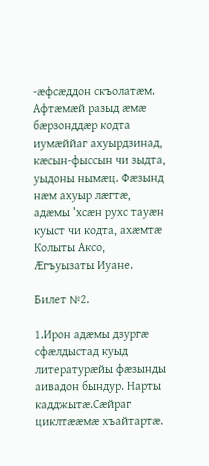-ӕфсӕддон скъолатӕм. Афтӕмӕй рaзыд ӕмӕ бӕрзонддӕр кодта иумӕййаг ахуырдзинад, кӕсын-фыссын чи зыдта, уыдоны нымӕц. Фӕзынд нӕм ахуыр лӕгтӕ, адӕмы ’хсӕн рухс тауӕн куыст чи кодта, ахӕмтӕ Колыты Аксо, Ӕгъуызаты Иуане.

Билет №2.

1.Ирон адӕмы дзургӕ сфӕлдыстад куыд литературӕйы фӕзынды аивадон бындур. Нарты кадджытӕ.Сӕйраг циклтӕӕмӕ хъайтартӕ.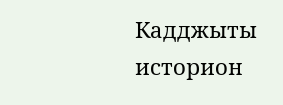Кадджыты историон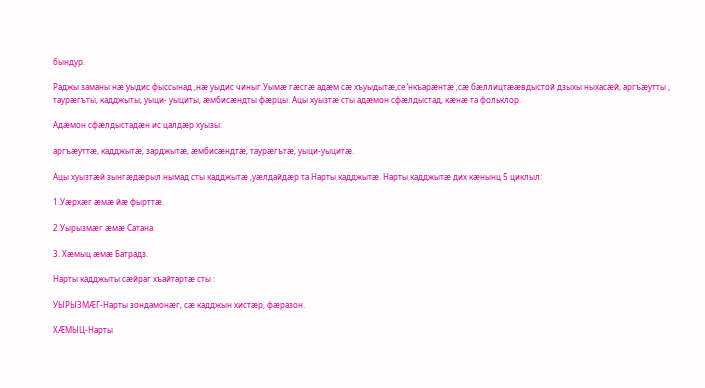бындур.

Раджы заманы нӕ уыдис фыссынад ,нӕ уыдис чиныг.Уымӕ гӕсгӕ адӕм сӕ хъуыдытӕ,се ’нкъарӕнтӕ ,сӕ бӕллицтӕӕвдыстой дзыхы ныхасӕй, аргъӕутты , таурӕгъты, кадджыты, уыци- уыциты, ӕмбисӕндты фӕрцы. Ацы хуызтӕ сты адӕмон сфӕлдыстад, кӕнӕ та фольклор.

Адӕмон сфӕлдыстадӕн ис цалдӕр хуызы:

аргъӕуттӕ, кадджытӕ, зарджытӕ, ӕмбисӕндтӕ, таурӕгътӕ, уыци-уыцитӕ.

Ацы хуызтӕй зынгӕдӕрыл нымад сты кадджытӕ ,уӕлдайдӕр та Нарты кадджытӕ. Нарты кадджытӕ дих кӕнынц 5 циклыл:

1.Уӕрхӕг ӕмӕ йӕ фырттӕ.

2.Уырызмӕг ӕмӕ Сатана.

3. Хӕмыц ӕмӕ Батрадз.

Нарты кадджыты сӕйраг хъайтартӕ сты :

УЫРЫЗМӔГ-Нарты зондамонӕг, сӕ кадджын хистӕр, фӕразон.

ХӔМЫЦ-Нарты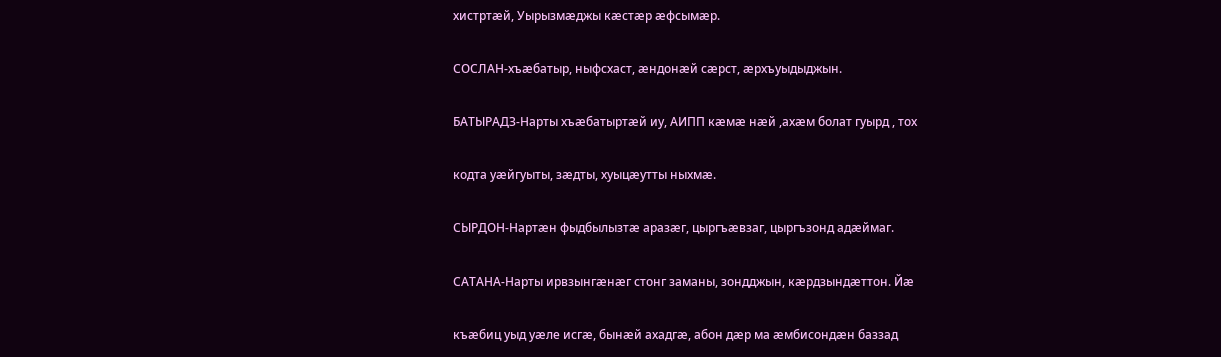хистртӕй, Уырызмӕджы кӕстӕр ӕфсымӕр.

СОСЛАН-хъӕбатыр, ныфсхаст, ӕндонӕй сӕрст, ӕрхъуыдыджын.

БАТЫРАДЗ-Нарты хъӕбатыртӕй иу, АИПП кӕмӕ нӕй ,ахӕм болат гуырд , тох

кодта уӕйгуыты, зӕдты, хуыцӕутты ныхмӕ.

СЫРДОН-Нартӕн фыдбылызтӕ аразӕг, цыргъӕвзаг, цыргъзонд адӕймаг.

САТАНА-Нарты ирвзынгӕнӕг стонг заманы, зондджын, кӕрдзындӕттон. Йӕ

къӕбиц уыд уӕле исгӕ, бынӕй ахадгӕ, абон дӕр ма ӕмбисондӕн баззад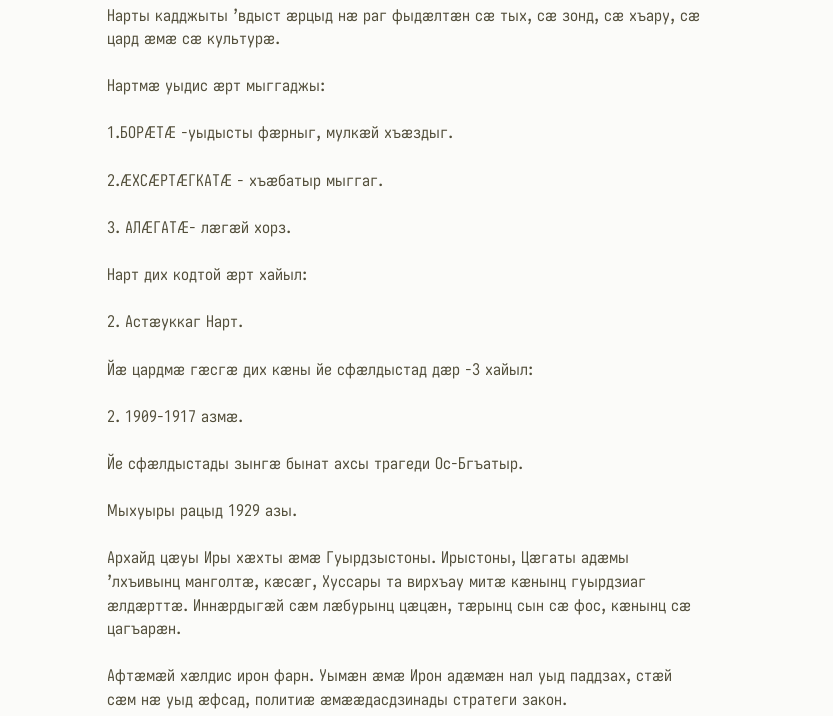Нарты кадджыты ’вдыст ӕрцыд нӕ раг фыдӕлтӕн сӕ тых, сӕ зонд, сӕ хъару, сӕ цард ӕмӕ сӕ культурӕ.

Нартмӕ уыдис ӕрт мыггаджы:

1.БОРӔТӔ -уыдысты фӕрныг, мулкӕй хъӕздыг.

2.ӔХСӔРТӔГКАТӔ - хъӕбатыр мыггаг.

3. АЛӔГАТӔ- лӕгӕй хорз.

Нарт дих кодтой ӕрт хайыл:

2. Астӕуккаг Нарт.

Йӕ цардмӕ гӕсгӕ дих кӕны йе сфӕлдыстад дӕр -3 хайыл:

2. 1909-1917 азмӕ.

Йе сфӕлдыстады зынгӕ бынат ахсы трагеди Ос-Бгъатыр.

Мыхуыры рацыд 1929 азы.

Архайд цӕуы Иры хӕхты ӕмӕ Гуырдзыстоны. Ирыстоны, Цӕгаты адӕмы ’лхъивынц манголтӕ, кӕсӕг, Хуссары та вирхъау митӕ кӕнынц гуырдзиаг ӕлдӕрттӕ. Иннӕрдыгӕй сӕм лӕбурынц цӕцӕн, тӕрынц сын сӕ фос, кӕнынц сӕ цагъарӕн.

Афтӕмӕй хӕлдис ирон фарн. Уымӕн ӕмӕ Ирон адӕмӕн нал уыд паддзах, стӕй сӕм нӕ уыд ӕфсад, политиӕ ӕмӕӕдасдзинады стратеги закон.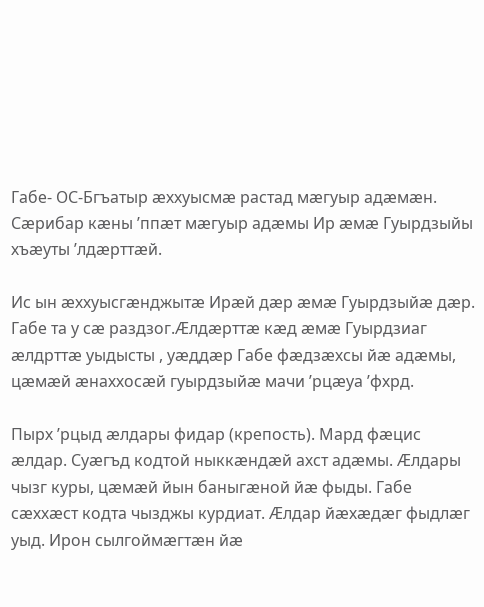Габе- ОС-Бгъатыр ӕххуысмӕ растад мӕгуыр адӕмӕн. Сӕрибар кӕны ’ппӕт мӕгуыр адӕмы Ир ӕмӕ Гуырдзыйы хъӕуты ’лдӕрттӕй.

Ис ын ӕххуысгӕнджытӕ Ирӕй дӕр ӕмӕ Гуырдзыйӕ дӕр. Габе та у сӕ раздзог.Ӕлдӕрттӕ кӕд ӕмӕ Гуырдзиаг ӕлдрттӕ уыдысты , уӕддӕр Габе фӕдзӕхсы йӕ адӕмы, цӕмӕй ӕнаххосӕй гуырдзыйӕ мачи ’рцӕуа ’фхрд.

Пырх ’рцыд ӕлдары фидар (крепость). Мард фӕцис ӕлдар. Суӕгъд кодтой ныккӕндӕй ахст адӕмы. Ӕлдары чызг куры, цӕмӕй йын баныгӕной йӕ фыды. Габе сӕххӕст кодта чызджы курдиат. Ӕлдар йӕхӕдӕг фыдлӕг уыд. Ирон сылгоймӕгтӕн йӕ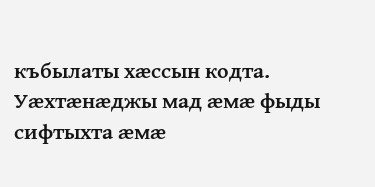къбылаты хӕссын кодта. Уӕхтӕнӕджы мад ӕмӕ фыды сифтыхта ӕмӕ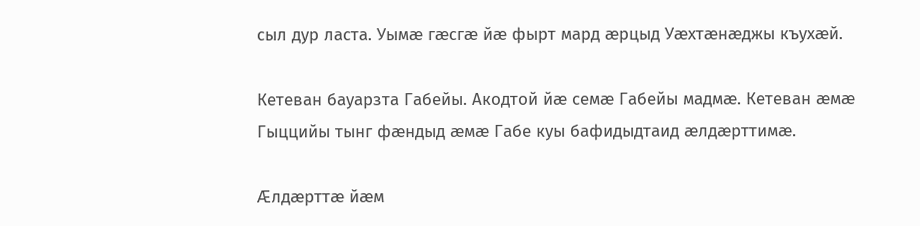сыл дур ласта. Уымӕ гӕсгӕ йӕ фырт мард ӕрцыд Уӕхтӕнӕджы къухӕй.

Кетеван бауарзта Габейы. Акодтой йӕ семӕ Габейы мадмӕ. Кетеван ӕмӕ Гыццийы тынг фӕндыд ӕмӕ Габе куы бафидыдтаид ӕлдӕрттимӕ.

Ӕлдӕрттӕ йӕм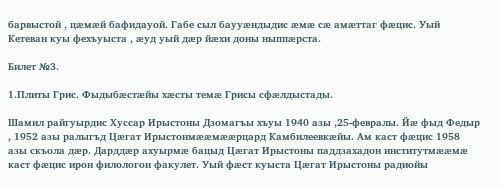барвыстой , цӕмӕй бафидауой. Габе сыл баууӕндыдис ӕмӕ сӕ амӕттаг фӕцис. Уый Кетеван куы фехъуыста , ӕуд уый дӕр йӕхи доны ныппӕрста.

Билет №3.

1.Плиты Грис. Фыдыбӕстӕйы хӕсты темӕ Грисы сфӕлдыстады.

Шамил райгуырдис Хуссар Ирыстоны Дзомагъы хъуы 1940 азы ,25-февралы. Йӕ фыд Федыр , 1952 азы ралыгъд Цӕгат Ирыстонмӕӕмӕӕрцард Камбилеевкӕйы. Ам каст фӕцис 1958 азы скъола дӕр. Дарддӕр ахуырмӕ бацыд Цӕгат Ирыстоны паддзахадон институтмӕӕмӕ каст фӕцис ирон филологон факулет. Уый фӕст куыста Цӕгат Ирыстоны радиойы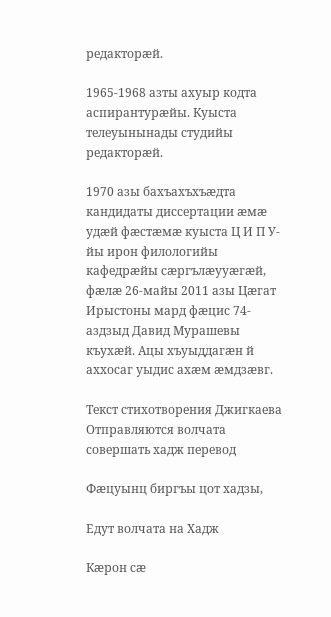редакторӕй.

1965-1968 азты ахуыр кодта аспирантурӕйы. Куыста телеуынынады студийы редакторӕй.

1970 азы бахъахъхъӕдта кандидаты диссертации ӕмӕ удӕй фӕстӕмӕ куыста Ц И П У-йы ирон филологийы кафедрӕйы сӕргълӕууӕгӕй, фӕлӕ 26-майы 2011 азы Цӕгат Ирыстоны мард фӕцис 74-аздзыд Давид Мурашевы къухӕй. Ацы хъуыддагӕн й аххосаг уыдис ахӕм ӕмдзӕвг.

Текст стихотворения Джигкаева Отправляются волчата совершать хадж перевод

Фӕцуынц биргъы цот хадзы,

Едут волчата на Хадж

Кӕрон сӕ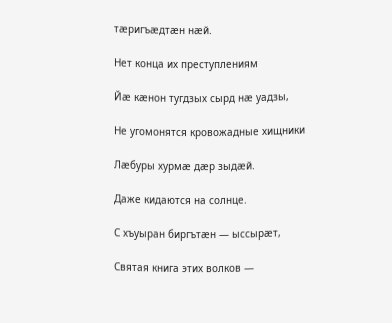тӕригъӕдтӕн нӕй.

Нет конца их преступлениям

Йӕ кӕнон тугдзых сырд нӕ уадзы,

Не угомонятся кровожадные хищники

Лӕбуры хурмӕ дӕр зыдӕй.

Даже кидаются на солнце.

С хъуыран биргътӕн — ыссырӕт,

Святая книга этих волков —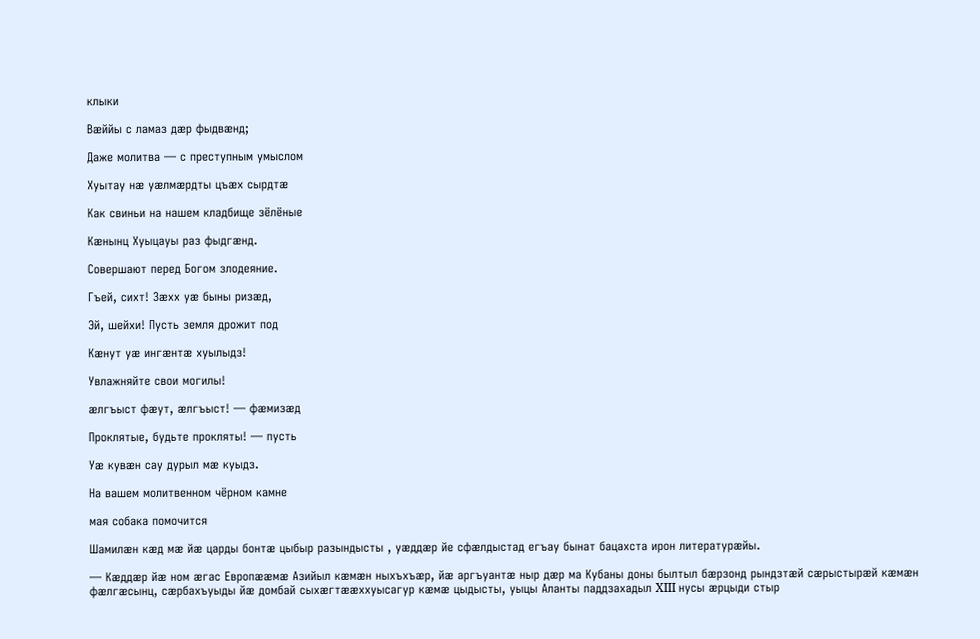клыки

Вӕййы с ламаз дӕр фыдвӕнд;

Даже молитва — с преступным умыслом

Хуытау нӕ уӕлмӕрдты цъӕх сырдтӕ

Как свиньи на нашем кладбище зёлёные

Кӕнынц Хуыцауы раз фыдгӕнд.

Совершают перед Богом злодеяние.

Гъей, сихт! Зӕхх уӕ быны ризӕд,

Эй, шейхи! Пусть земля дрожит под

Кӕнут уӕ ингӕнтӕ хуылыдз!

Увлажняйте свои могилы!

ӕлгъыст фӕут, ӕлгъыст! — фӕмизӕд

Проклятые, будьте прокляты! — пусть

Уӕ кувӕн сау дурыл мӕ куыдз.

На вашем молитвенном чёрном камне

мая собака помочится

Шамилӕн кӕд мӕ йӕ царды бонтӕ цыбыр разындысты , уӕддӕр йе сфӕлдыстад егъау бынат бацахста ирон литературӕйы.

— Кӕддӕр йӕ ном ӕгас Европӕӕмӕ Азийыл кӕмӕн ныхъхъӕр, йӕ аргъуантӕ ныр дӕр ма Кубаны доны былтыл бӕрзонд рындзтӕй сӕрыстырӕй кӕмӕн фӕлгӕсынц, сӕрбахъуыды йӕ домбай сыхӕгтӕӕххуысагур кӕмӕ цыдысты, уыцы Аланты паддзахадыл XIII нусы ӕрцыди стыр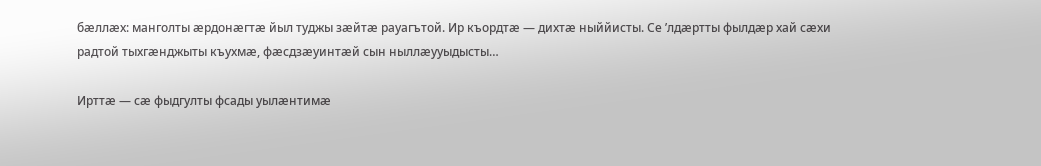бӕллӕх: манголты ӕрдонӕгтӕ йыл туджы зӕйтӕ рауагътой. Ир къордтӕ — дихтӕ ныййисты. Се ’лдӕртты фылдӕр хай сӕхи радтой тыхгӕнджыты къухмӕ, фӕсдзӕуинтӕй сын ныллӕууыдысты…

Ирттӕ — сӕ фыдгулты фсады уылӕнтимӕ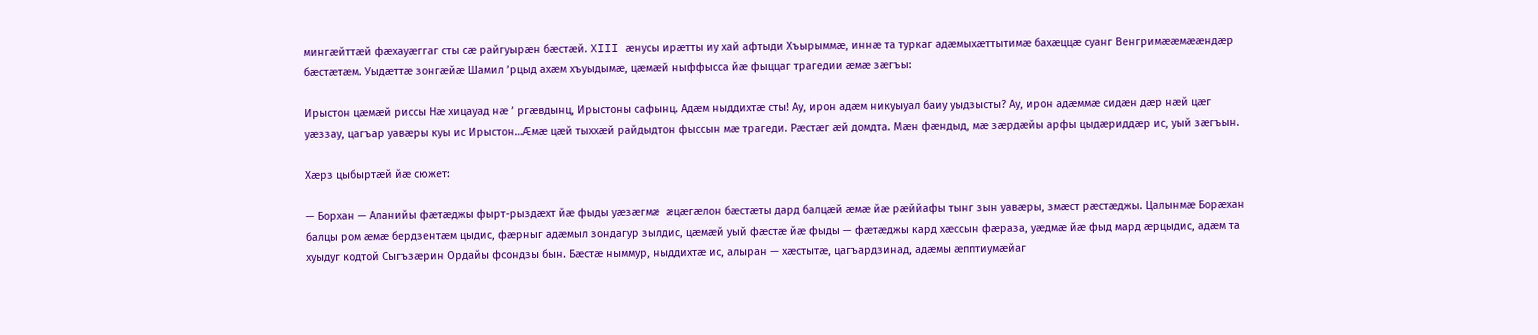мингӕйттӕй фӕхауӕггаг сты сӕ райгуырӕн бӕстӕй. XIII ӕнусы ирӕтты иу хай афтыди Хъырыммӕ, иннӕ та туркаг адӕмыхӕттытимӕ бахӕццӕ суанг Венгримӕӕмӕӕндӕр бӕстӕтӕм. Уыдӕттӕ зонгӕйӕ Шамил ’рцыд ахӕм хъуыдымӕ, цӕмӕй ныффысса йӕ фыццаг трагедии ӕмӕ зӕгъы:

Ирыстон цӕмӕй риссы Нӕ хицауад нӕ ’ ргӕвдынц, Ирыстоны сафынц. Адӕм ныддихтӕ сты! Ау, ирон адӕм никуыуал баиу уыдзысты? Ау, ирон адӕммӕ сидӕн дӕр нӕй цӕг уӕззау, цагъар уавӕры куы ис Ирыстон…Ӕмӕ цӕй тыххӕй райдыдтон фыссын мӕ трагеди. Рӕстӕг ӕй домдта. Мӕн фӕндыд, мӕ зӕрдӕйы арфы цыдӕриддӕр ис, уый зӕгъын.

Хæрз цыбыртæй йæ сюжет:

— Борхан — Аланийы фæтæджы фырт-рыздæхт йæ фыды уæзæгмæ æцæгæлон бæстæты дард балцæй æмæ йæ рæййафы тынг зын уавæры, змæст рæстæджы. Цалынмæ Борæхан балцы ром æмæ бердзентæм цыдис, фæрныг адæмыл зондагур зылдис, цæмæй уый фæстæ йæ фыды — фæтæджы кард хæссын фæраза, уæдмæ йæ фыд мард æрцыдис, адæм та хуыдуг кодтой Сыгъзæрин Ордайы фсондзы бын. Бæстæ ныммур, ныддихтæ ис, алыран — хæстытæ, цагъардзинад, адæмы æпптиумæйаг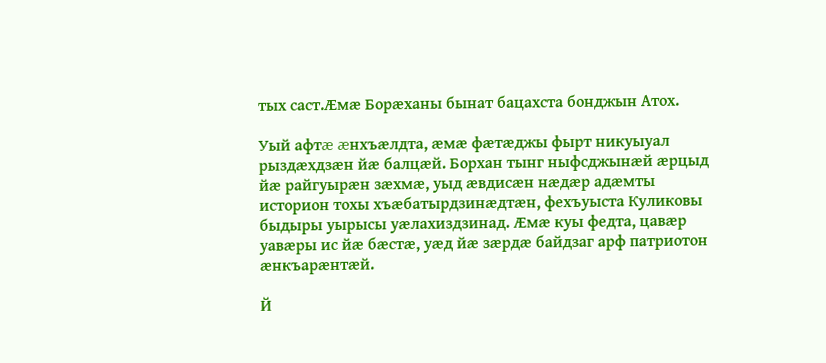тых саст.Æмæ Борæханы бынат бацахста бонджын Атох.

Уый афтæ æнхъæлдта, æмæ фæтæджы фырт никуыуал рыздæхдзæн йæ балцæй. Борхан тынг ныфсджынæй æрцыд йæ райгуырæн зæхмæ, уыд æвдисæн нæдæр адæмты историон тохы хъæбатырдзинæдтæн, фехъуыста Куликовы быдыры уырысы уæлахиздзинад. Æмæ куы федта, цавæр уавæры ис йæ бæстæ, уæд йæ зæрдæ байдзаг арф патриотон æнкъарæнтæй.

Й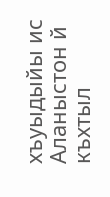хъуыдыйы ис Аланыстон й къхтыл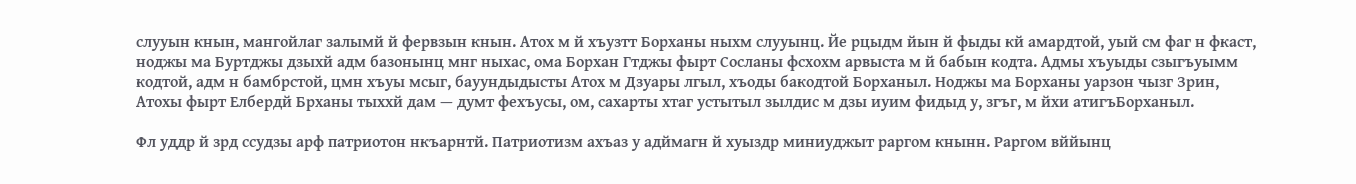слууын кнын, мангойлаг залымй й фервзын кнын. Атох м й хъузтт Борханы ныхм слууынц. Йе рцыдм йын й фыды кй амардтой, уый см фаг н фкаст, ноджы ма Буртджы дзыхй адм базонынц мнг ныхас, ома Борхан Гтджы фырт Сосланы фсхохм арвыста м й бабын кодта. Адмы хъуыды сзыгъуымм кодтой, адм н бамбрстой, цмн хъуы мсыг, бауундыдысты Атох м Дзуары лгыл, хъоды бакодтой Борханыл. Ноджы ма Борханы уарзон чызг Зрин, Атохы фырт Елбердй Брханы тыххй дам — думт фехъусы, ом, сахарты хтаг устытыл зылдис м дзы иуим фидыд у, згъг, м йхи атигъБорханыл.

Фл уддр й зрд ссудзы арф патриотон нкъарнтй. Патриотизм ахъаз у адймагн й хуыздр миниуджыт раргом кнынн. Раргом вййынц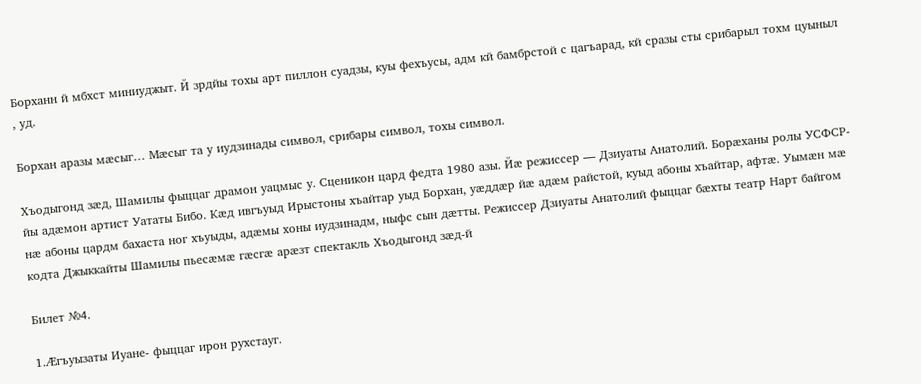Борханн й мбхст миниуджыт. Й зрдйы тохы арт пиллон суадзы, куы фехъусы, адм кй бамбрстой с цагъарад, кй сразы сты срибарыл тохм цуыныл , уд.

Борхан аразы мӕсыг… Мӕсыг та у иудзинады символ, срибары символ, тохы символ.

Хъодыгонд зӕд, Шамилы фыццаг драмон уацмыс у. Сценикон цард федта 1980 азы. Йӕ режиссер — Дзиуаты Анатолий. Борӕханы ролы УСФСР-йы адӕмон артист Уататы Бибо. Кӕд ивгъуыд Ирыстоны хъайтар уыд Борхан, уӕддӕр йӕ адӕм райстой, куыд абоны хъайтар, афтӕ. Уымӕн мӕ нӕ абоны цардм бахаста ног хъуыды, адӕмы хоны иудзинадм, ныфс сын дӕтты. Режиссер Дзиуаты Анатолий фыццаг бӕхты театр Нарт байгом кодта Джыккайты Шамилы пьесӕмӕ гӕсгӕ арӕзт спектакль Хъодыгонд зӕд-й

Билет №4.

1.Ӕгъуызаты Иуане- фыццаг ирон рухстауг.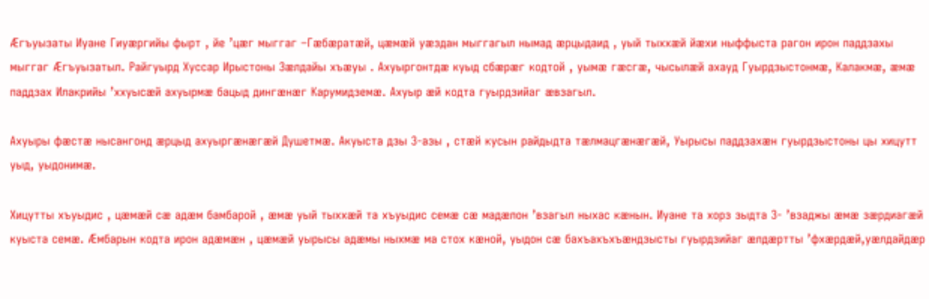Ӕгъуызаты Иуане Гиуӕргийы фырт , йе ’цӕг мыггаг –Гӕбӕратӕй, цӕмӕй уӕздан мыггагыл нымад ӕрцыдаид , уый тыххӕй йӕхи ныффыста рагон ирон паддзахы мыггаг Ӕгъуызатыл. Райгуырд Хуссар Ирыстоны Зӕлдайы хъӕуы . Ахуыргонтдӕ куыд сбӕрӕг кодтой , уымӕ гӕсгӕ, чысылӕй ахауд Гуырдзыстонмӕ, Калакмӕ, ӕмӕ паддзах Илакрийы ’ххуысӕй ахуырмӕ бацыд дингӕнӕг Карумидземӕ. Ахуыр ӕй кодта гуырдзийаг ӕвзагыл.

Ахуыры фӕстӕ нысангонд ӕрцыд ахуыргӕнӕгӕй Душетмӕ. Акуыста дзы 3-азы , стӕй кусын райдыдта тӕлмацгӕнӕгӕй, Уырысы паддзахӕн гуырдзыстоны цы хицутт уыд, уыдонимӕ.

Хицутты хъуыдис , цӕмӕй сӕ адӕм бамбарой , ӕмӕ уый тыххӕй та хъуыдис семӕ сӕ мадӕлон ’взагыл ныхас кӕнын. Иуане та хорз зыдта 3- ’взаджы ӕмӕ зӕрдиагӕй куыста семӕ. Ӕмбарын кодта ирон адӕмӕн , цӕмӕй уырысы адӕмы ныхмӕ ма стох кӕной, уыдон сӕ бахъахъхъӕндзысты гуырдзийаг ӕлдӕртты ’фхӕрдӕй,уӕлдайдӕр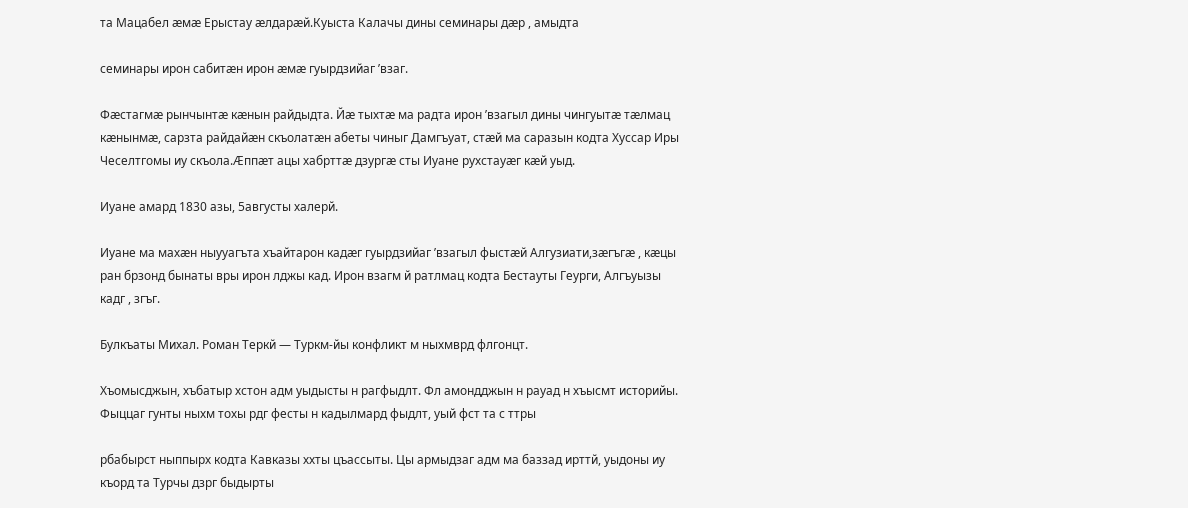та Мацабел ӕмӕ Ерыстау ӕлдарӕй.Куыста Калачы дины семинары дӕр , амыдта

семинары ирон сабитӕн ирон ӕмӕ гуырдзийаг ’взаг.

Фӕстагмӕ рынчынтӕ кӕнын райдыдта. Йӕ тыхтӕ ма радта ирон ’взагыл дины чингуытӕ тӕлмац кӕнынмӕ, сарзта райдайӕн скъолатӕн абеты чиныг Дамгъуат, стӕй ма саразын кодта Хуссар Иры Чеселтгомы иу скъола.Ӕппӕт ацы хабрттӕ дзургӕ сты Иуане рухстауӕг кӕй уыд.

Иуане амард 1830 азы, 5августы халерй.

Иуане ма махӕн ныууагъта хъайтарон кадӕг гуырдзийаг ’взагыл фыстӕй Алгузиати,зӕгъгӕ , кӕцы ран брзонд бынаты вры ирон лджы кад. Ирон взагм й ратлмац кодта Бестауты Геурги, Алгъуызы кадг , згъг.

Булкъаты Михал. Роман Теркй — Туркм-йы конфликт м ныхмврд флгонцт.

Хъомысджын, хъбатыр хстон адм уыдысты н рагфыдлт. Фл амондджын н рауад н хъысмт историйы. Фыццаг гунты ныхм тохы рдг фесты н кадылмард фыдлт, уый фст та с ттры

рбабырст ныппырх кодта Кавказы ххты цъассыты. Цы армыдзаг адм ма баззад ирттй, уыдоны иу къорд та Турчы дзрг быдырты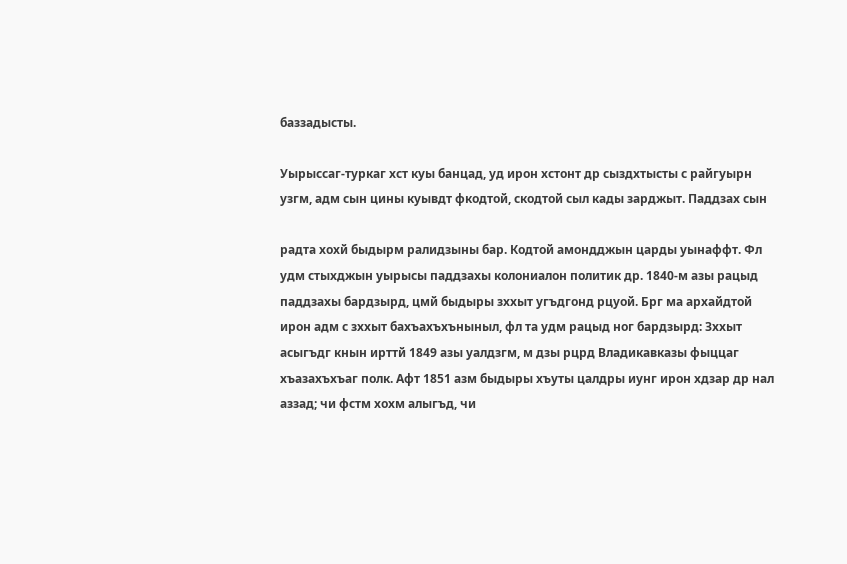баззадысты.

Уырыссаг-туркаг хст куы банцад, уд ирон хстонт др сыздхтысты с райгуырн узгм, адм сын цины куывдт фкодтой, скодтой сыл кады зарджыт. Паддзах сын

радта хохй быдырм ралидзыны бар. Кодтой амондджын царды уынаффт. Фл удм стыхджын уырысы паддзахы колониалон политик др. 1840-м азы рацыд паддзахы бардзырд, цмй быдыры зххыт угъдгонд рцуой. Брг ма архайдтой ирон адм с зххыт бахъахъхъныныл, фл та удм рацыд ног бардзырд: Зххыт асыгъдг кнын ирттй 1849 азы уалдзгм, м дзы рцрд Владикавказы фыццаг хъазахъхъаг полк. Афт 1851 азм быдыры хъуты цалдры иунг ирон хдзар др нал аззад; чи фстм хохм алыгъд, чи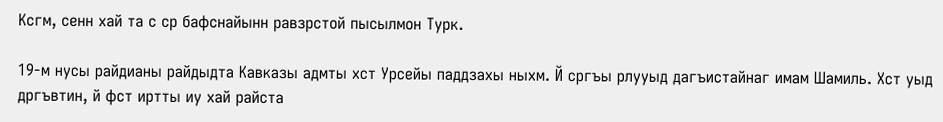Ксгм, сенн хай та с ср бафснайынн равзрстой пысылмон Турк.

19-м нусы райдианы райдыдта Кавказы адмты хст Урсейы паддзахы ныхм. Й сргъы рлууыд дагъистайнаг имам Шамиль. Хст уыд дргъвтин, й фст иртты иу хай райста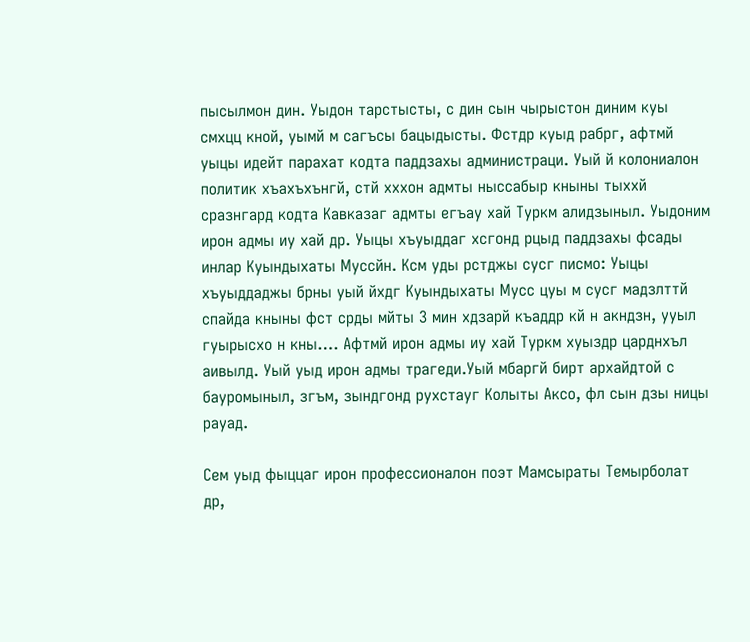пысылмон дин. Уыдон тарстысты, с дин сын чырыстон диним куы смхцц кной, уымй м сагъсы бацыдысты. Фстдр куыд рабрг, афтмй уыцы идейт парахат кодта паддзахы администраци. Уый й колониалон политик хъахъхънгй, стй хххон адмты ныссабыр кныны тыххй сразнгард кодта Кавказаг адмты егъау хай Туркм алидзыныл. Уыдоним ирон адмы иу хай др. Уыцы хъуыддаг хсгонд рцыд паддзахы фсады инлар Куындыхаты Муссйн. Ксм уды рстджы сусг писмо: Уыцы хъуыддаджы брны уый йхдг Куындыхаты Мусс цуы м сусг мадзлттй спайда кныны фст срды мйты 3 мин хдзарй къаддр кй н акндзн, ууыл гуырысхо н кны…. Афтмй ирон адмы иу хай Туркм хуыздр царднхъл аивылд. Уый уыд ирон адмы трагеди.Уый мбаргй бирт архайдтой с бауромыныл, згъм, зындгонд рухстауг Колыты Аксо, фл сын дзы ницы рауад.

Сем уыд фыццаг ирон профессионалон поэт Мамсыраты Темырболат др,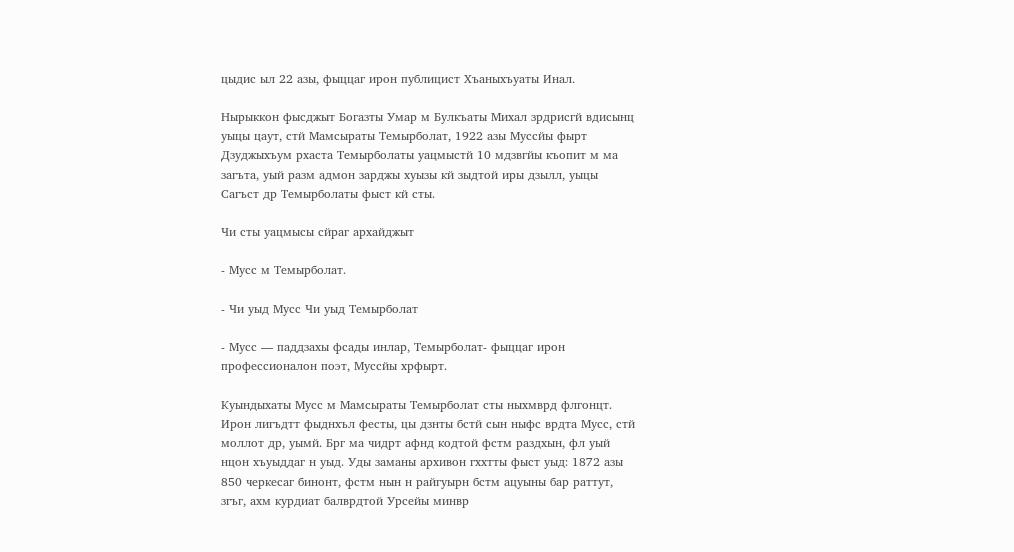цыдис ыл 22 азы, фыццаг ирон публицист Хъаныхъуаты Инал.

Нырыккон фысджыт Богазты Умар м Булкъаты Михал зрдрисгй вдисынц уыцы цаут, стй Мамсыраты Темырболат, 1922 азы Муссйы фырт Дзуджыхъум рхаста Темырболаты уацмыстй 10 мдзвгйы къопит м ма загъта, уый разм адмон зарджы хуызы кй зыдтой иры дзылл, уыцы Сагъст др Темырболаты фыст кй сты.

Чи сты уацмысы сйраг архайджыт

- Мусс м Темырболат.

- Чи уыд Мусс Чи уыд Темырболат

- Мусс — паддзахы фсады инлар, Темырболат- фыццаг ирон профессионалон поэт, Муссйы хрфырт.

Куындыхаты Мусс м Мамсыраты Темырболат сты ныхмврд флгонцт. Ирон лигъдтт фыднхъл фесты, цы дзнты бстй сын ныфс врдта Мусс, стй моллот др, уымй. Брг ма чидрт афнд кодтой фстм раздхын, фл уый нцон хъуыддаг н уыд. Уды заманы архивон гххтты фыст уыд: 1872 азы 850 черкесаг бинонт, фстм нын н райгуырн бстм ацуыны бар раттут, згъг, ахм курдиат балврдтой Урсейы минвр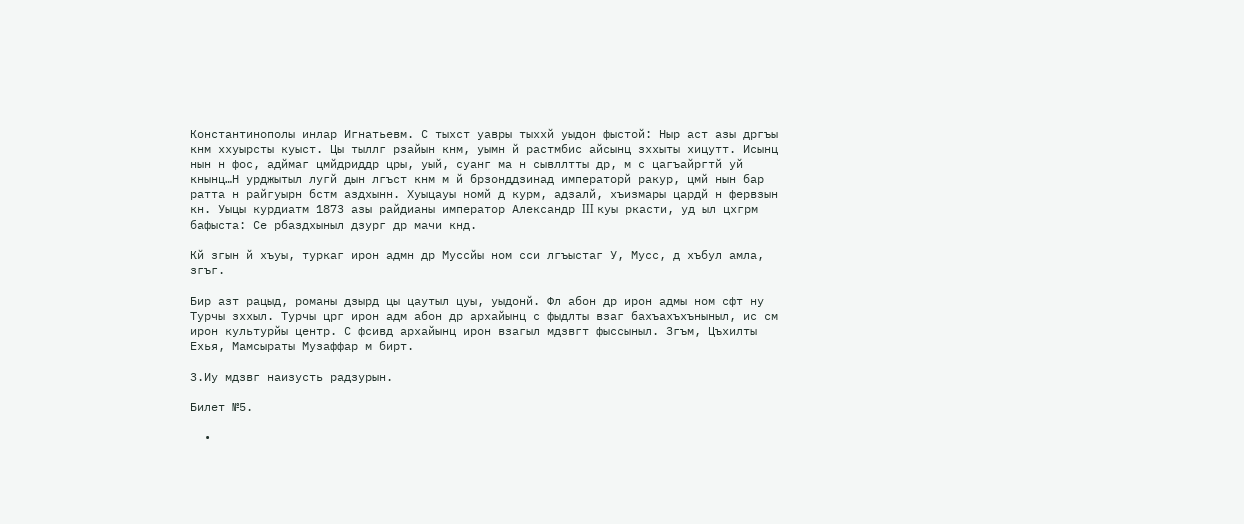Константинополы инлар Игнатьевм. С тыхст уавры тыххй уыдон фыстой: Ныр аст азы дргъы кнм ххуырсты куыст. Цы тыллг рзайын кнм, уымн й растмбис айсынц зххыты хицутт. Исынц нын н фос, адймаг цмйдриддр цры, уый, суанг ма н сывллтты др, м с цагъайргтй уй кнынц…Н урджытыл лугй дын лгъст кнм м й брзонддзинад императорй ракур, цмй нын бар ратта н райгуырн бстм аздхынн. Хуыцауы номй д курм, адзалй, хъизмары цардй н фервзын кн. Уыцы курдиатм 1873 азы райдианы император Александр III куы ркасти, уд ыл цхгрм бафыста: Се рбаздхыныл дзург др мачи кнд.

Кй згын й хъуы, туркаг ирон адмн др Муссйы ном сси лгъыстаг У, Мусс, д хъбул амла, згъг.

Бир азт рацыд, романы дзырд цы цаутыл цуы, уыдонй. Фл абон др ирон адмы ном сфт ну Турчы зххыл. Турчы црг ирон адм абон др архайынц с фыдлты взаг бахъахъхъныныл, ис см ирон культурйы центр. С фсивд архайынц ирон взагыл мдзвгт фыссыныл. Згъм, Цъхилты Ехья, Мамсыраты Музаффар м бирт.

3.Иу мдзвг наизусть радзурын.

Билет №5.

  •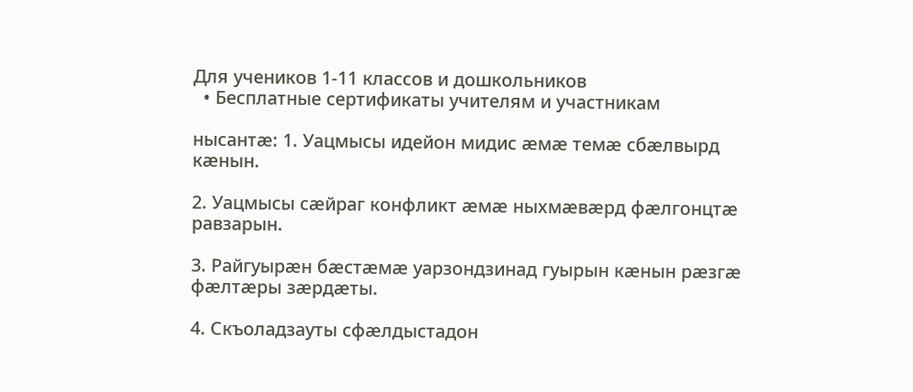Для учеников 1-11 классов и дошкольников
  • Бесплатные сертификаты учителям и участникам

нысантæ: 1. Уацмысы идейон мидис æмæ темæ сбæлвырд кæнын.

2. Уацмысы сæйраг конфликт æмæ ныхмæвæрд фæлгонцтæ равзарын.

3. Райгуырæн бæстæмæ уарзондзинад гуырын кæнын рæзгæ фæлтæры зæрдæты.

4. Скъоладзауты сфæлдыстадон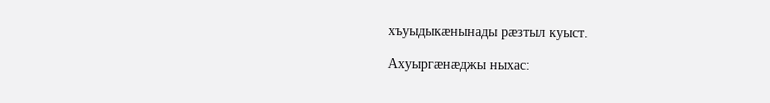хъуыдыкæнынады рæзтыл куыст.

Ахуыргæнæджы ныхас: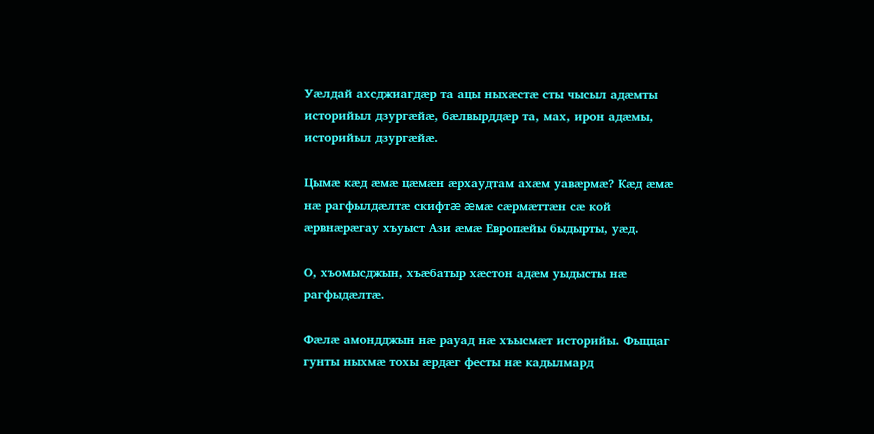Уæлдай ахсджиагдæр та ацы ныхæстæ сты чысыл адæмты историйыл дзургæйæ, бæлвырддæр та, мах, ирон адæмы, историйыл дзургæйæ.

Цымæ кæд æмæ цæмæн æрхаудтам ахæм уавæрмæ? Кæд æмæ нæ рагфылдæлтæ скифтæ æмæ сæрмæттæн сæ кой æрвнæрæгау хъуыст Ази æмæ Европæйы быдырты, уæд.

О, хъомысджын, хъæбатыр хæстон адæм уыдысты нæ рагфыдæлтæ.

Фæлæ амондджын нæ рауад нæ хъысмæт историйы. Фыццаг гунты ныхмæ тохы æрдæг фесты нæ кадылмард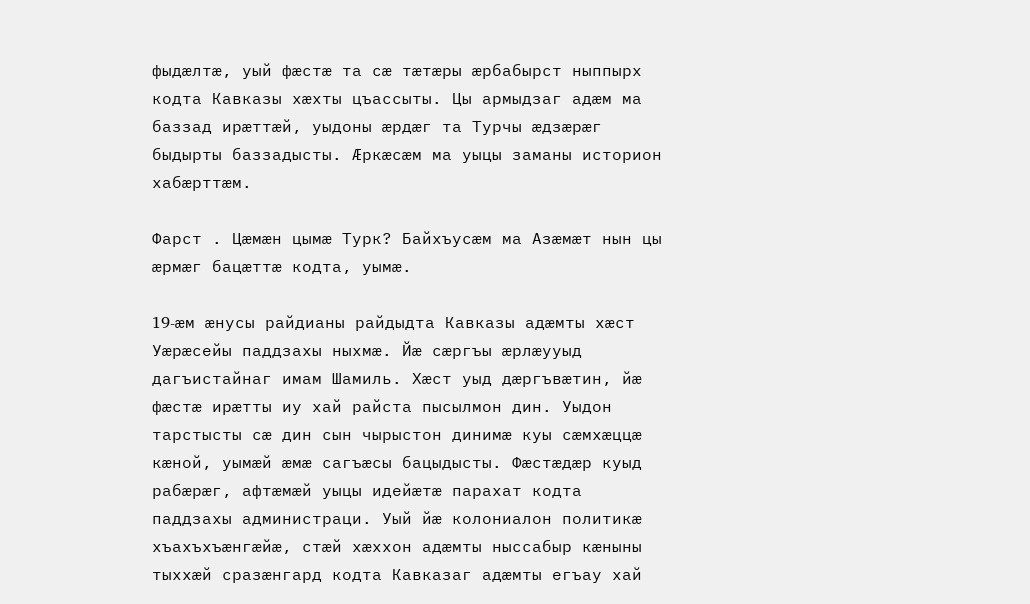фыдæлтæ, уый фæстæ та сæ тæтæры æрбабырст ныппырх кодта Кавказы хæхты цъассыты. Цы армыдзаг адæм ма баззад ирæттæй, уыдоны æрдæг та Турчы æдзæрæг быдырты баззадысты. Æркæсæм ма уыцы заманы историон хабæрттæм.

Фарст . Цæмæн цымӕ Турк? Байхъусӕм ма Азӕмӕт нын цы ӕрмӕг бацӕттӕ кодта, уымӕ.

19-æм æнусы райдианы райдыдта Кавказы адæмты хæст Уæрæсейы паддзахы ныхмæ. Йæ сæргъы æрлæууыд дагъистайнаг имам Шамиль. Хæст уыд дæргъвæтин, йæ фæстæ ирæтты иу хай райста пысылмон дин. Уыдон тарстысты сæ дин сын чырыстон динимæ куы сæмхæццæ кæной, уымæй æмæ сагъæсы бацыдысты. Фæстæдæр куыд рабæрæг, афтæмæй уыцы идейæтæ парахат кодта паддзахы администраци. Уый йæ колониалон политикæ хъахъхъæнгæйæ, стæй хæххон адæмты ныссабыр кæныны тыххæй сразæнгард кодта Кавказаг адæмты егъау хай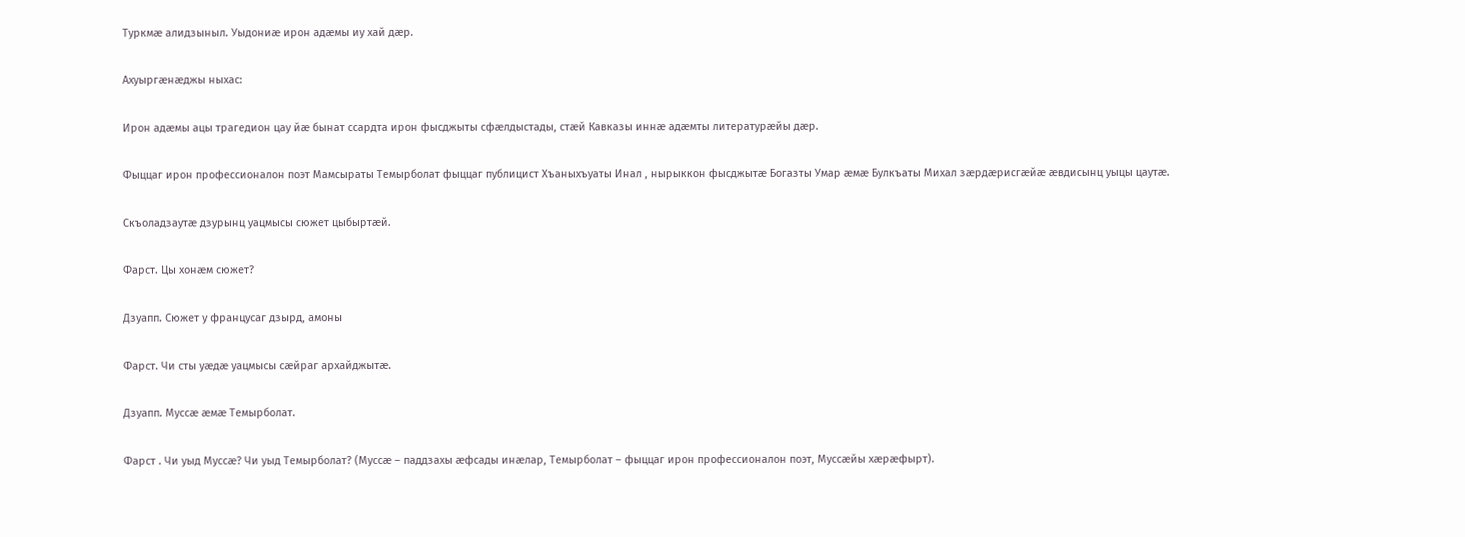Туркмæ алидзыныл. Уыдониæ ирон адæмы иу хай дæр.

Ахуыргæнæджы ныхас:

Ирон адæмы ацы трагедион цау йæ бынат ссардта ирон фысджыты сфæлдыстады, стæй Кавказы иннæ адæмты литературæйы дæр.

Фыццаг ирон профессионалон поэт Мамсыраты Темырболат фыццаг публицист Хъаныхъуаты Инал , нырыккон фысджытæ Богазты Умар æмæ Булкъаты Михал зæрдæрисгæйæ æвдисынц уыцы цаутæ.

Скъоладзаутӕ дзурынц уацмысы сюжет цыбыртæй.

Фарст. Цы хонæм сюжет?

Дзуапп. Сюжет у францусаг дзырд, амоны

Фарст. Чи сты уæдæ уацмысы сæйраг архайджытæ.

Дзуапп. Муссæ æмæ Темырболат.

Фарст . Чи уыд Муссæ? Чи уыд Темырболат? (Муссæ – паддзахы æфсады инæлар, Темырболат – фыццаг ирон профессионалон поэт, Муссæйы хæрæфырт).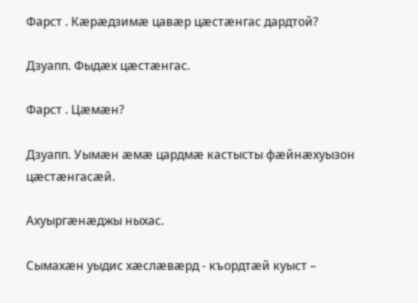Фарст . Кæрæдзимæ цавæр цæстæнгас дардтой?

Дзуапп. Фыдæх цæстæнгас.

Фарст . Цæмæн?

Дзуапп. Уымæн æмæ цардмæ кастысты фæйнæхуызон цæстæнгасæй.

Ахуыргæнæджы ныхас.

Сымахӕн уыдис хӕслӕвӕрд - къордтӕй куыст –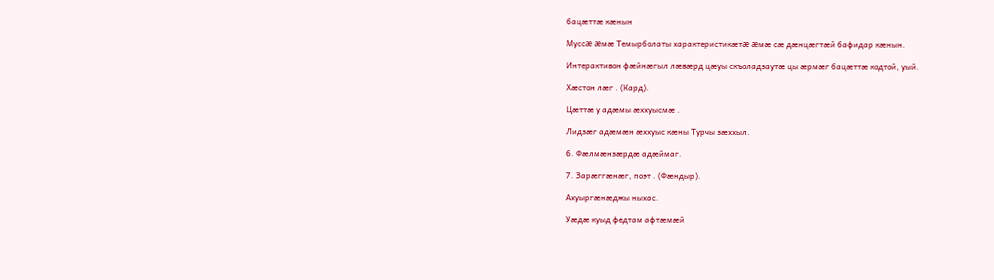бацӕттӕ кӕнын

Муссæ æмæ Темырболаты характеристикæтæ æмæ сæ дæнцæгтæй бафидар кæнын.

Интерактивон фӕйнӕгыл лӕвӕрд цӕуы скъоладзаутӕ цы ӕрмӕг бацӕттӕ кодтой, уый.

Хæстон лæг . (Кард).

Цæттæ у адæмы æххуысмæ .

Лидзæг адæмæн æххуыс кæны Турчы зæххыл.

6. Фæлмæнзæрдæ адæймаг.

7. Зарæггæнæг, поэт . (Фæндыр).

Ахуыргæнæджы ныхас.

Уæдæ куыд федтам афтæмæй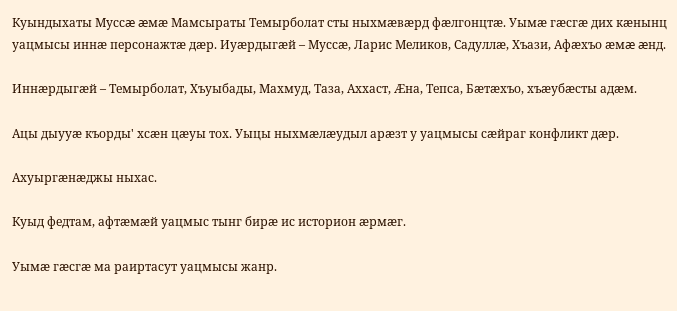Куындыхаты Муссæ æмæ Мамсыраты Темырболат сты ныхмæвæрд фæлгонцтæ. Уымæ гæсгæ дих кæнынц уацмысы иннæ персонажтæ дæр. Иуæрдыгæй – Муссæ, Ларис Меликов, Садуллæ, Хъази, Афæхъо æмæ æнд.

Иннæрдыгæй – Темырболат, Хъуыбады, Махмуд, Таза, Аххаст, Æна, Тепса, Бæтæхъо, хъæубæсты адæм.

Ацы дыууæ къорды' хсæн цæуы тох. Уыцы ныхмæлæудыл арæзт у уацмысы сæйраг конфликт дæр.

Ахуыргæнæджы ныхас.

Куыд федтам, афтæмæй уацмыс тынг бирæ ис историон æрмæг.

Уымæ гæсгæ ма раиртасут уацмысы жанр.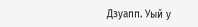Дзуапп. Уый у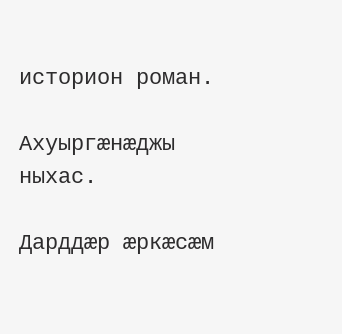историон роман.

Ахуыргæнæджы ныхас.

Дарддæр æркæсæм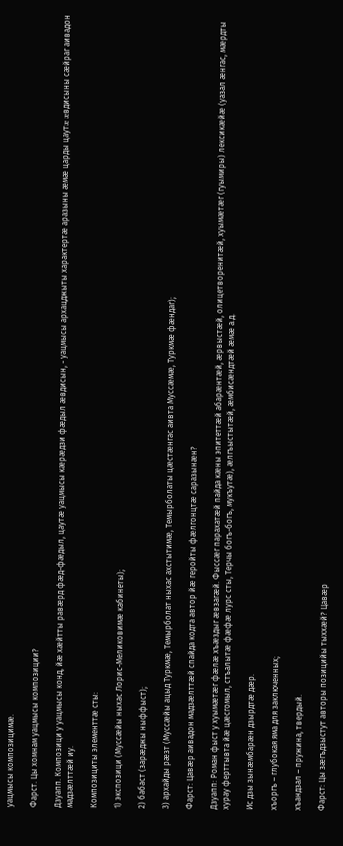уацмысы композицимæ.

Фарст. Цы хомнам уацмысы композиции?

Дзуапп. Композици у уацмысы конд, йæ хæйтты равæрд фæд-фæдыл, цаутæ уацмысы кæрæдзи фæдыл æвдисын, - уацмысы архацджыты характертæ аразыны æмæ царды цаутæ æвдисыны сæйраг аивадон мадзæлттæй иу.

Композициты элементтæ сты:

1) экспозици (Муссæйы ныхас Лорис-Меликовимæ кабинеты);

2) бабаст (зарæджы ныффыст);

3) архайды рæзт (Муссæйы ацыд Туркмæ, Темырболат ныхас ахстытимæ, Темырболаты цæстæнгас аивта Муссæмæ, Туркмæ фæндаг);

Фарст: Цавæр аивадон мадзæлттæй спайда кодта автор йæ геройты фæлгонцтæ саразынæн?

Дзуапп: Роман фыст у хуымæтæг фæлæ хъæздыг æвзагæй. Фыссæг парахатæй пайда кæны эпитеттæй абарæнтæй, æрвыстæй, олицетворенитæй, хуымæтæг (гуымиры) лексикæйæ (уазал æнгас, мæрдты хурау ферттывта йæ цæсгомыл, стъалытæ фæфæ лурс сты, Терчы богъ-богъ, мукъутæ), æлгъыстытæй, æмбисæндтæй æмæ а.д.

Ис дзы зынæмбарæн дзырдтæ дæр.

хъоргъ – глубокая яма для заключенных;

хъандзал – пружина, твердый.

Фарст: Цы зæгъдзыстут авторы позицийы тыххæй? Цавæр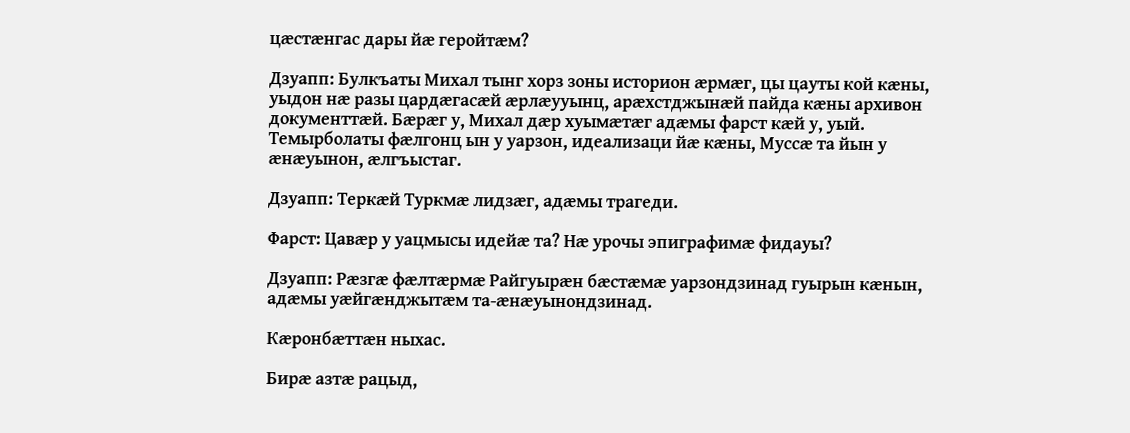цæстæнгас дары йæ геройтæм?

Дзуапп: Булкъаты Михал тынг хорз зоны историон æрмæг, цы цауты кой кæны, уыдон нæ разы цардæгасæй æрлæууынц, арæхстджынæй пайда кæны архивон документтæй. Бæрæг у, Михал дæр хуымæтæг адæмы фарст кæй у, уый. Темырболаты фæлгонц ын у уарзон, идеализаци йæ кæны, Муссæ та йын у æнæуынон, æлгъыстаг.

Дзуапп: Теркæй Туркмæ лидзæг, адæмы трагеди.

Фарст: Цавæр у уацмысы идейæ та? Нæ урочы эпиграфимæ фидауы?

Дзуапп: Рæзгæ фæлтæрмæ Райгуырæн бæстæмæ уарзондзинад гуырын кæнын, адæмы уæйгæнджытæм та-æнæуынондзинад.

Кæронбæттæн ныхас.

Бирæ азтæ рацыд,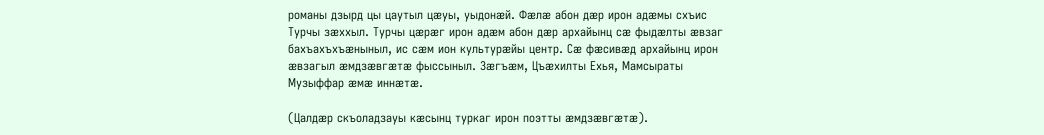романы дзырд цы цаутыл цæуы, уыдонæй. Фæлæ абон дæр ирон адæмы схъис Турчы зæххыл. Турчы цæрæг ирон адæм абон дæр архайынц сæ фыдæлты æвзаг бахъахъхъæныныл, ис сæм ион культурæйы центр. Сæ фæсивæд архайынц ирон æвзагыл æмдзæвгæтæ фыссыныл. Зæгъæм, Цъæхилты Ехья, Мамсыраты Музыффар æмæ иннæтæ.

(Цалдæр скъоладзауы кæсынц туркаг ирон поэтты æмдзæвгæтæ).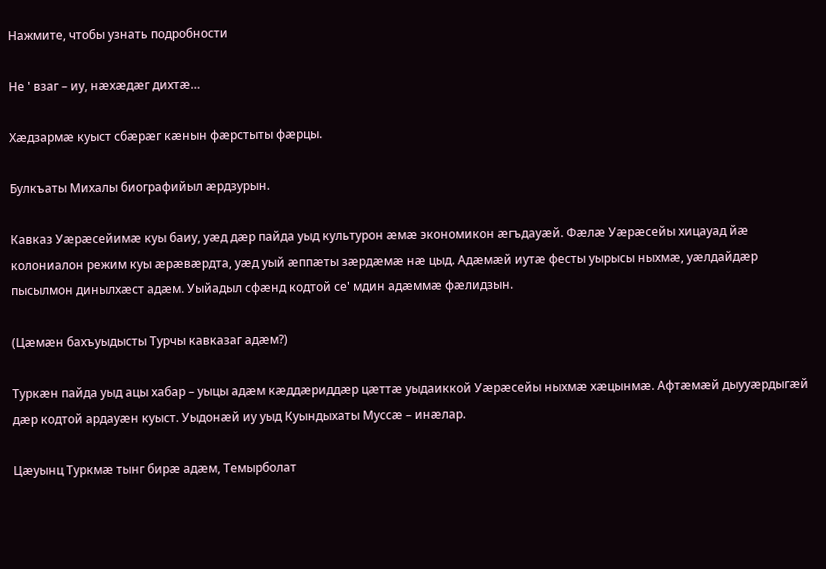Нажмите, чтобы узнать подробности

Не ' взаг – иу, нæхæдæг дихтæ…

Хæдзармæ куыст сбæрæг кæнын фæрстыты фæрцы.

Булкъаты Михалы биографийыл æрдзурын.

Кавказ Уæрæсейимæ куы баиу, уæд дæр пайда уыд культурон æмæ экономикон æгъдауæй. Фæлæ Уæрæсейы хицауад йæ колониалон режим куы æрæвæрдта, уæд уый æппæты зæрдæмæ нæ цыд. Адæмæй иутæ фесты уырысы ныхмæ, уæлдайдæр пысылмон динылхæст адæм. Уыйадыл сфæнд кодтой се' мдин адæммæ фæлидзын.

(Цæмæн бахъуыдысты Турчы кавказаг адæм?)

Туркæн пайда уыд ацы хабар – уыцы адæм кæддæриддæр цæттæ уыдаиккой Уæрæсейы ныхмæ хæцынмæ. Афтæмæй дыууæрдыгæй дæр кодтой ардауæн куыст. Уыдонæй иу уыд Куындыхаты Муссæ – инæлар.

Цæуынц Туркмæ тынг бирæ адæм, Темырболат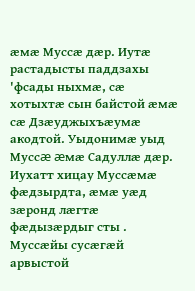æмæ Муссæ дæр. Иутæ растадысты паддзахы 'фсады ныхмæ, сæ хотыхтæ сын байстой æмæ сæ Дзæуджыхъæумæ акодтой. Уыдонимæ уыд Муссæ æмæ Садуллæ дæр. Иухатт хицау Муссæмæ фæдзырдта, æмæ уæд зæронд лæгтæ фæдызæрдыг сты . Муссæйы сусæгæй арвыстой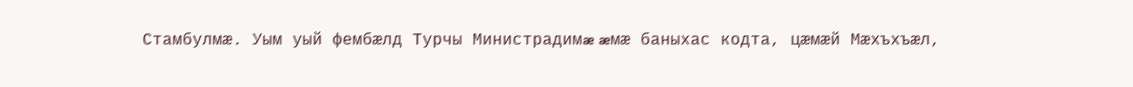Стамбулмæ. Уым уый фембæлд Турчы Министрадимæ æмæ баныхас кодта, цæмæй Мæхъхъæл,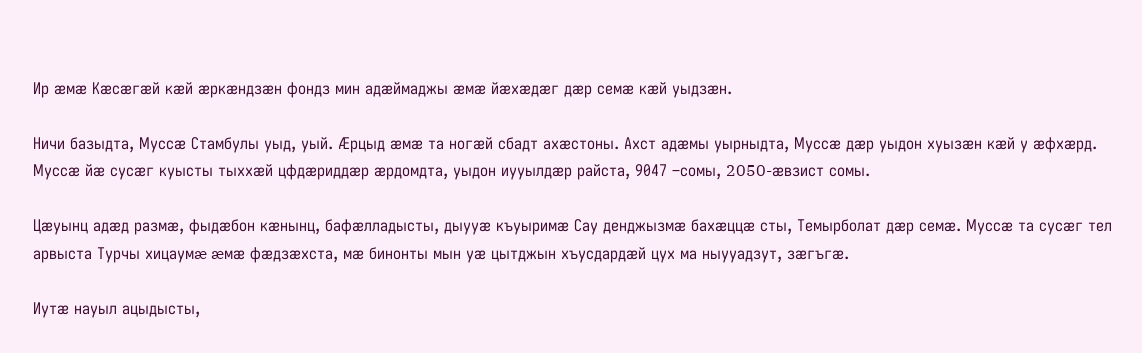Ир æмæ Кæсæгæй кæй æркæндзæн фондз мин адæймаджы æмæ йæхæдæг дæр семæ кæй уыдзæн.

Ничи базыдта, Муссæ Стамбулы уыд, уый. Æрцыд æмæ та ногæй сбадт ахæстоны. Ахст адæмы уырныдта, Муссæ дæр уыдон хуызæн кæй у æфхæрд. Муссæ йæ сусæг куысты тыххæй цфдæриддæр æрдомдта, уыдон иууылдæр райста, 9047 –сомы, 2050-æвзист сомы.

Цæуынц адæд размæ, фыдæбон кæнынц, бафæлладысты, дыууæ къуыримæ Сау денджызмæ бахæццæ сты, Темырболат дæр семæ. Муссæ та сусæг тел арвыста Турчы хицаумæ æмæ фæдзæхста, мæ бинонты мын уæ цытджын хъусдардæй цух ма ныууадзут, зæгъгæ.

Иутæ науыл ацыдысты,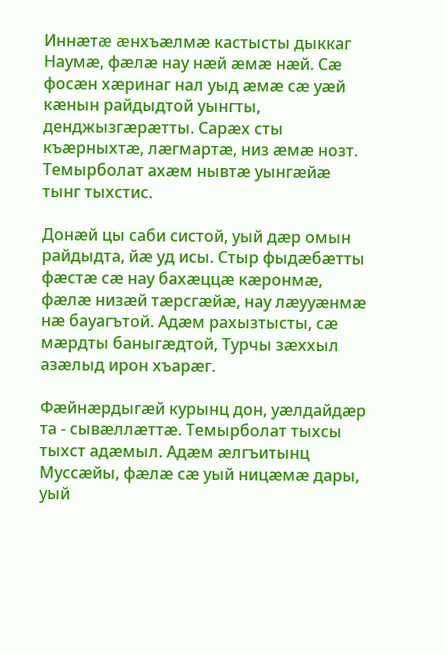Иннæтæ æнхъæлмæ кастысты дыккаг Наумæ, фæлæ нау нæй æмæ нæй. Сæ фосæн хæринаг нал уыд æмæ сæ уæй кæнын райдыдтой уынгты, денджызгæрæтты. Сарæх сты къæрныхтæ, лæгмартæ, низ æмæ нозт. Темырболат ахæм нывтæ уынгæйæ тынг тыхстис.

Донæй цы саби систой, уый дæр омын райдыдта, йæ уд исы. Стыр фыдæбæтты фæстæ сæ нау бахæццæ кæронмæ, фæлæ низæй тæрсгæйæ, нау лæууæнмæ нæ бауагътой. Адæм рахызтысты, сæ мæрдты баныгæдтой, Турчы зæххыл азæлыд ирон хъарæг.

Фæйнæрдыгæй курынц дон, уæлдайдæр та - сывæллæттæ. Темырболат тыхсы тыхст адæмыл. Адæм æлгъитынц Муссæйы, фæлæ сæ уый ницæмæ дары, уый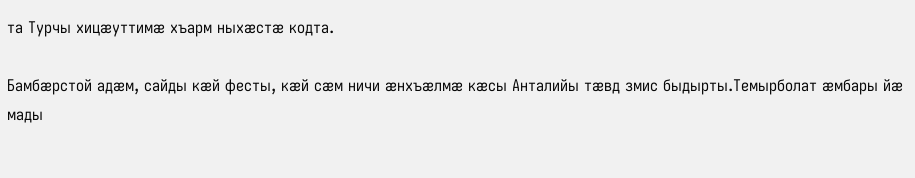та Турчы хицæуттимæ хъарм ныхæстæ кодта.

Бамбæрстой адæм, сайды кæй фесты, кæй сæм ничи æнхъæлмæ кæсы Анталийы тæвд змис быдырты.Темырболат æмбары йæ мады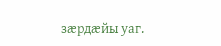зæрдæйы уаг.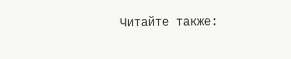Читайте также: